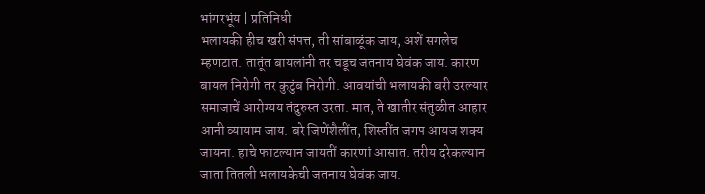भांगरभूंय | प्रतिनिधी
भलायकी हीच खरी संपत्त, ती सांबाळूंक जाय, अशें सगलेच म्हणटात. तातूंत बायलांनी तर चडूच जतनाय घेवंक जाय. कारण बायल निरोगी तर कुटुंब निरोगी. आवयांची भलायकी बरी उरल्यार समाजाचें आरोग्यय तंदुरुस्त उरता. मात, ते खातीर संतुळीत आहार आनी व्यायाम जाय. बरे जिणेंशैलींत, शिस्तींत जगप आयज शक्य जायना. हाचे फाटल्यान जायतीं कारणां आसात. तरीय दरेकल्यान जाता तितली भलायकेची जतनाय घेवंक जाय.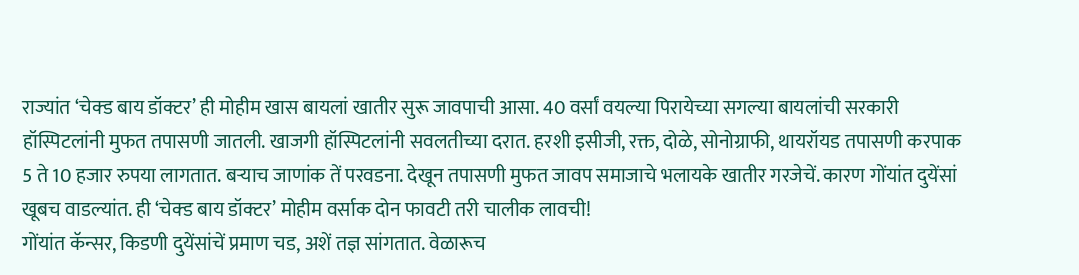राज्यांत ‘चेक्ड बाय डॉक्टर’ ही मोहीम खास बायलां खातीर सुरू जावपाची आसा. 40 वर्सां वयल्या पिरायेच्या सगल्या बायलांची सरकारी हॉस्पिटलांनी मुफत तपासणी जातली. खाजगी हॉस्पिटलांनी सवलतीच्या दरात. हरशी इसीजी, रक्त, दोळे, सोनोग्राफी, थायरॉयड तपासणी करपाक 5 ते 10 हजार रुपया लागतात. बऱ्याच जाणांक तें परवडना. देखून तपासणी मुफत जावप समाजाचे भलायके खातीर गरजेचें. कारण गोंयांत दुयेंसां खूबच वाडल्यांत. ही ‘चेक्ड बाय डॉक्टर’ मोहीम वर्साक दोन फावटी तरी चालीक लावची!
गोंयांत कॅन्सर, किडणी दुयेंसांचें प्रमाण चड, अशें तज्ञ सांगतात. वेळारूच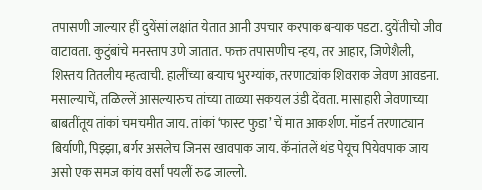तपासणी जाल्यार हीं दुयेंसां लक्षांत येतात आनी उपचार करपाक बऱ्याक पडटा. दुयेंतीचो जीव वाटावता. कुटुंबांचे मनस्ताप उणे जातात. फक्त तपासणीच न्हय, तर आहार, जिणेशैली, शिस्तय तितलीय म्हत्वाची. हालींच्या बऱ्याच भुरग्यांक, तरणाट्यांक शिवराक जेवण आवडना. मसाल्याचें, तळिल्लें आसल्यारुच तांच्या ताळ्या सकयल उंडी देंवता. मासाहारी जेवणाच्या बाबतींतूय तांकां चमचमीत जाय. तांकां ‘फास्ट फुडा’ चें मात आकर्शण. मॉडर्न तरणाट्यान बिर्याणी, पिझ्झा, बर्गर असलेच जिनस खावपाक जाय. कॅनांतलें थंड पेयूच पियेवपाक जाय असो एक समज कांय वर्सां पयलीं रुढ जाल्लो.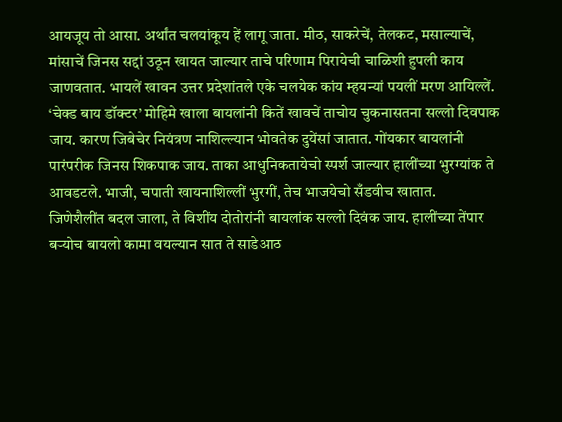आयजूय तो आसा. अर्थांत चलयांकूय हें लागू जाता. मीठ, साकरेचें, तेलकट, मसाल्याचें, मांसाचें जिनस सद्दां उठून खायत जाल्यार ताचे परिणाम पिरायेची चाळिशी हुपली काय जाणवतात. भायलें खावन उत्तर प्रदेशांतले एके चलयेक कांय म्हयन्यां पयलीं मरण आयिल्लें. ‘चेक्ड बाय डॉक्टर’ मोहिमे खाला बायलांनी कितें खावचें ताचोय चुकनासतना सल्लो दिवपाक जाय. कारण जिबेचेर नियंत्रण नाशिल्ल्यान भोवतेक दुयेंसां जातात. गोंयकार बायलांनी पारंपरीक जिनस शिकपाक जाय. ताका आधुनिकतायेचो स्पर्श जाल्यार हालींच्या भुरग्यांक ते आवडटले. भाजी, चपाती खायनाशिल्लीं भुरगीं, तेच भाजयेचो सँडवीच खातात.
जिणेशैलींत बदल जाला, ते विशींय दोतोरांनी बायलांक सल्लो दिवंक जाय. हालींच्या तेंपार बऱ्योच बायलो कामा वयल्यान सात ते साडेआठ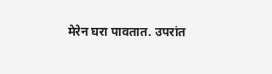मेरेन घरा पावतात. उपरांत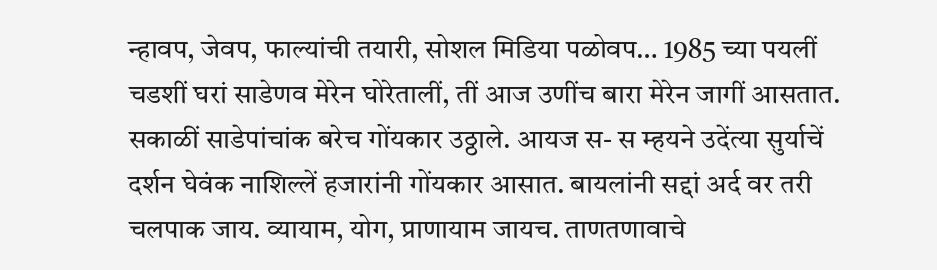न्हावप, जेवप, फाल्यांची तयारी, सोशल मिडिया पळोवप… 1985 च्या पयलीं चडशीं घरां साडेणव मेरेन घोरेतालीं, तीं आज उणींच बारा मेरेन जागीं आसतात. सकाळीं साडेपांचांक बरेच गोंयकार उठ्ठाले. आयज स- स म्हयने उदेंत्या सुर्याचें दर्शन घेवंक नाशिल्लें हजारांनी गोंयकार आसात. बायलांनी सद्दां अर्द वर तरी चलपाक जाय. व्यायाम, योग, प्राणायाम जायच. ताणतणावाचे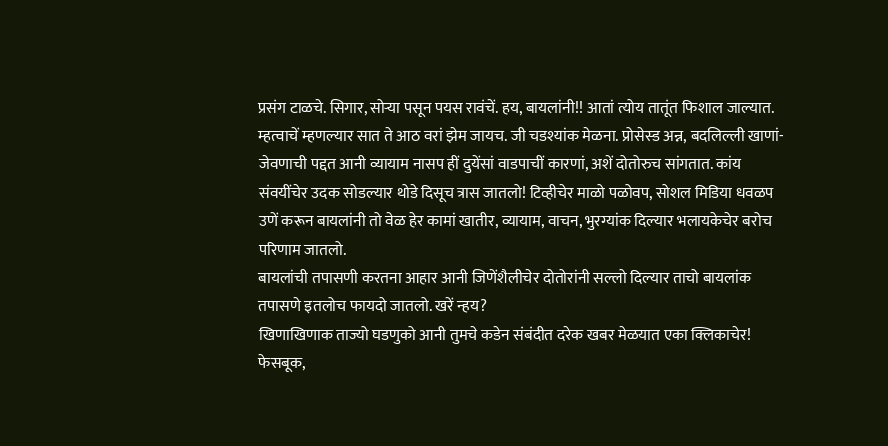प्रसंग टाळचे. सिगार, सोऱ्या पसून पयस रावंचें. हय, बायलांनी!! आतां त्योय तातूंत फिशाल जाल्यात. म्हत्वाचें म्हणल्यार सात ते आठ वरां झेम जायच. जी चडश्यांक मेळना. प्रोसेस्ड अन्न, बदलिल्ली खाणां- जेवणाची पद्दत आनी व्यायाम नासप हीं दुयेंसां वाडपाचीं कारणां, अशें दोतोरुच सांगतात. कांय संवयींचेर उदक सोडल्यार थोडे दिसूच त्रास जातलो! टिव्हीचेर माळो पळोवप, सोशल मिडिया धवळप उणें करून बायलांनी तो वेळ हेर कामां खातीर, व्यायाम, वाचन, भुरग्यांक दिल्यार भलायकेचेर बरोच परिणाम जातलो.
बायलांची तपासणी करतना आहार आनी जिणेंशैलीचेर दोतोरांनी सल्लो दिल्यार ताचो बायलांक तपासणे इतलोच फायदो जातलो. खरें न्हय?
खिणाखिणाक ताज्यो घडणुको आनी तुमचे कडेन संबंदीत दरेक खबर मेळयात एका क्लिकाचेर! फेसबूक,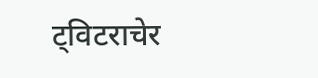ट्विटराचेर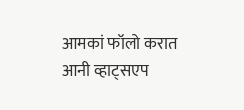आमकां फॉलो करात आनी व्हाट्सएप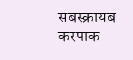सबस्क्रायब करपाक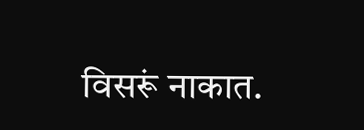विसरूं नाकात.